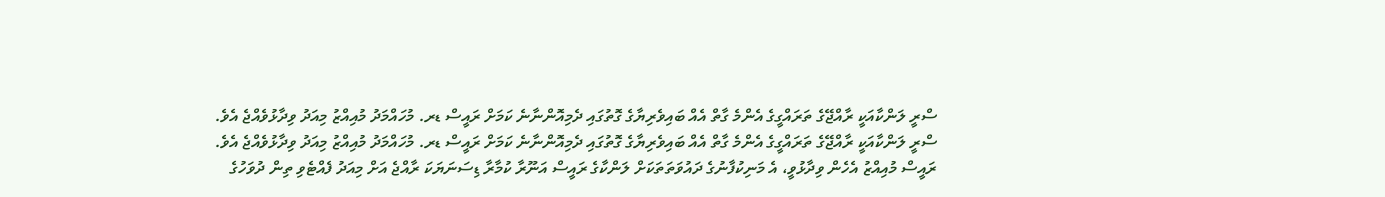ސްރީ ލަންކާއަކީ ރާއްޖޭގެ ތަރައްގީގެ އެންމެ ގާތް އެއް ބައިވެރިޔާގެ ގޮތުގައި ދެމިއޮންނާނެ ކަމަށް ރައީސް ޑރ. މުހައްމަދު މުއިއްޒު މިއަދު ވިދާޅުވެއްޖެ އެވެ.
ސްރީ ލަންކާއަކީ ރާއްޖޭގެ ތަރައްގީގެ އެންމެ ގާތް އެއް ބައިވެރިޔާގެ ގޮތުގައި ދެމިއޮންނާނެ ކަމަށް ރައީސް ޑރ. މުހައްމަދު މުއިއްޒު މިއަދު ވިދާޅުވެއްޖެ އެވެ.
ރައީސް މުއިއްޒު އެހެން ވިދާޅުވީ، އެ މަނިކުފާނުގެ ދައުވަތަތަކަށް ލަންކާގެ ރައީސް އަނޫރާ ކުމާރާ ޑިސަނަޔަކަ ރާއްޖެ އަށް މިއަދު ފެއްޓެވި ތިން ދުވަހުގެ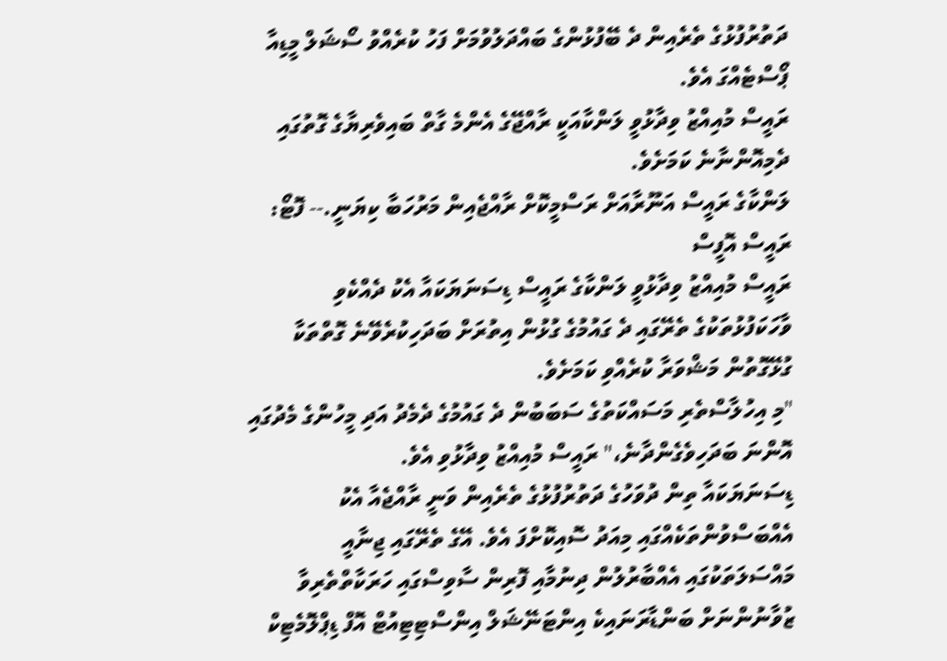ދަތުރުފުޅުގެ ތެރެއިން ދެ ބޭފުޅުންގެ ބައްދަލުވުމަށް ފަހު ކުރެއްވު ސޯޝަލް މީޑިއާ ޕޯސްޓެއްގަ އެވެ.
ރައީސް މުއިއްޒު ވިދާޅުވީ ލަންކާއަކީ ރާއްޖޭގެ އެންމެ ގާތް ބައިވެރިޔާގެ ގޮތުގައި ދެމިއޮންނާނެ ކަމަށެވެ.
ލަންކާގެ ރައީސް އަނޫރާއަށް ރަސްމީކޮށް ރާއްޖެއިން މަރުހަބާ ކިޔަނީ.-- ފޮޓޯ: ރައީސް އޮފީސް
ރައީސް މުއިއްޒު ވިދާޅުވީ ލަންކާގެ ރައީސް ޑިސަނަޔަކައާ އެކު ދެއްކެވި ވާހަކަފުޅުތަކުގެ ތެރޭގައި ދެ ގައުމުގެ ގުޅުން އިތުރަށް ބަދަހިކުރެވޭނެ ގޮތްތަކާ ގުޅޭގޮތުން މަޝްވަރާ ކުރެއްވި ކަމަށެވެ.
"މި އިހުލާސްތެރި މަސައްކަތުގެ ސަބަބުން ދެ ގައުމުގެ ދެމެދު އަދި މީހުންގެ މެދުގައި އޮންނަ ބަދަހިވެގެންދާނެ،" ރައީސް މުއިއްޒު ވިދާޅުވި އެވެ.
ޑިސަނަޔަކައާ ތިން ދުވަހުގެ ދަތުރުފުޅުގެ ތެރެއިން ވަނީ ރާއްޖެއާ އެކު އެއްބަސްވުންތަކެއްގައި މިއަދު ސޮއިކޮށްފަ އެވެ. އޭގެ ތެރޭގައި ޖިނާއީ މައްސަލަތަކުގައި އެއްބާރުލުން ދިނުމާއި ފޮރިން ސާވިސްގައި ހަރަކާތްތެރިވާ ޒުވާނުންނަށް ބަންޑާރަނައިކެ އިންޓަނޭޝަލް އިންސްޓިޓިއުޓް އޮފް ޑިޕްލޮމެޓިކް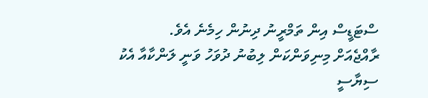ސްޓަޑީސް އިން ތަމްރީނު ދިނުން ހިމެނެ އެވެ.
ރާއްޖެއަށް މިނިވަންކަން ލިބުނު ދުވަހު ވަނީ ލަންކާއާ އެކު ސިޔާސީ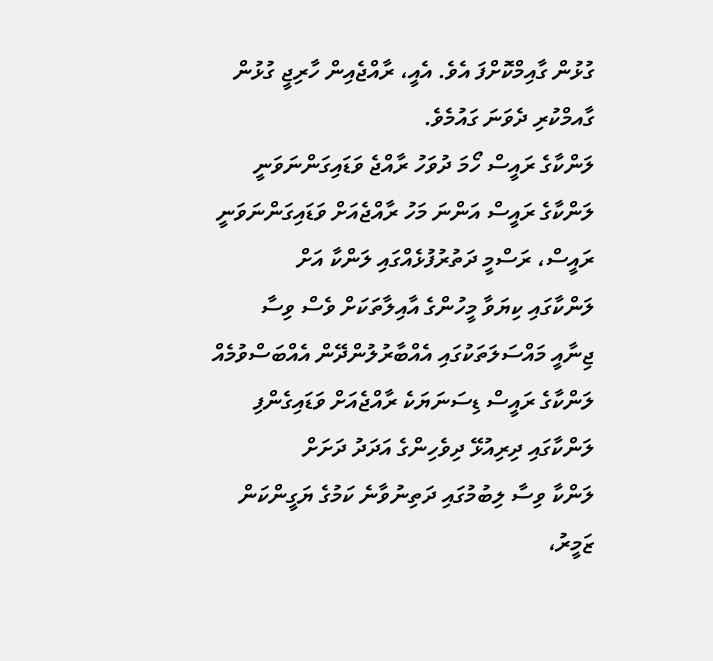ގުޅުން ގާއިމްކޮށްފަ އެވެ. އެއީ، ރާއްޖެއިން ހާރިޖީ ގުޅުން ގާއމްކުރި ދެވަނަ ގައުމެވެ.
ލަންކާގެ ރައީސް ހޯމަ ދުވަހު ރާއްޖެ ވަޑައިގަންނަވަނީ
ލަންކާގެ ރައީސް އަންނަ މަހު ރާއްޖެއަށް ވަޑައިގަންނަވަނީ
ރައީސް، ރަސްމީ ދަތުރުފުޅެއްގައި ލަންކާ އަށް
ލަންކާގައި ކިޔަވާ މީހުންގެ އާއިލާތަކަށް ވެސް ވިސާ
ޖިނާއީ މައްސަލަތަކުގައި އެއްބާރުލުންދޭން އެއްބަސްވުމެއް
ލަންކާގެ ރައީސް ޑިސަނަޔަކެ ރާއްޖެއަށް ވަޑައިގެންފި
ލަންކާގައި ދިރިއުޅޭ ދިވެހިންގެ އަދަދު ދަށަށް
ލަންކާ ވިސާ ލިބުމުގައި ދަތިނުވާނެ ކަމުގެ ޔަގީންކަން
ޒަމީރު،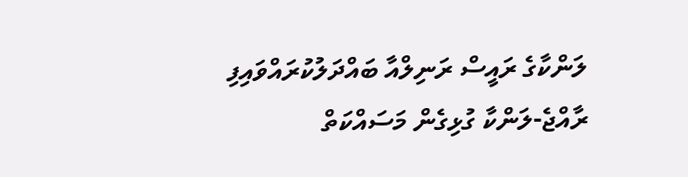ލަންކާގެ ރައީސް ރަނިލްއާ ބައްދަލުކުރައްވައިފި
ރާއްޖެ-ލަންކާ ގުޅިގެން މަސައްކަތް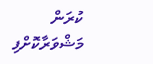ކުރަން މަޝްވަރާކޮށްފި